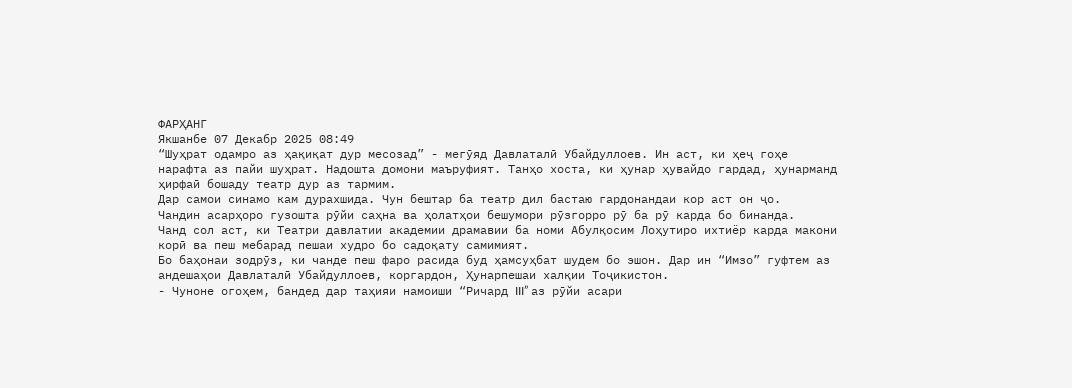ФАРҲАНГ
Якшанбе 07 Декабр 2025 08:49
“Шуҳрат одамро аз ҳақиқат дур месозад” - мегӯяд Давлаталӣ Убайдуллоев. Ин аст, ки ҳеҷ гоҳе нарафта аз пайи шуҳрат. Надошта домони маъруфият. Танҳо хоста, ки ҳунар ҳувайдо гардад, ҳунарманд ҳирфаӣ бошаду театр дур аз тармим.
Дар самои синамо кам дурахшида. Чун бештар ба театр дил бастаю гардонандаи кор аст он ҷо.
Чандин асарҳоро гузошта рӯйи саҳна ва ҳолатҳои бешумори рӯзгорро рӯ ба рӯ карда бо бинанда.
Чанд сол аст, ки Театри давлатии академии драмавии ба номи Абулқосим Лоҳутиро ихтиёр карда макони корӣ ва пеш мебарад пешаи худро бо садоқату самимият.
Бо баҳонаи зодрӯз, ки чанде пеш фаро расида буд ҳамсуҳбат шудем бо эшон. Дар ин “Имзо” гуфтем аз андешаҳои Давлаталӣ Убайдуллоев, коргардон, Ҳунарпешаи халқии Тоҷикистон.
- Чуноне огоҳем, бандед дар таҳияи намоиши “Ричард III” аз рӯйи асари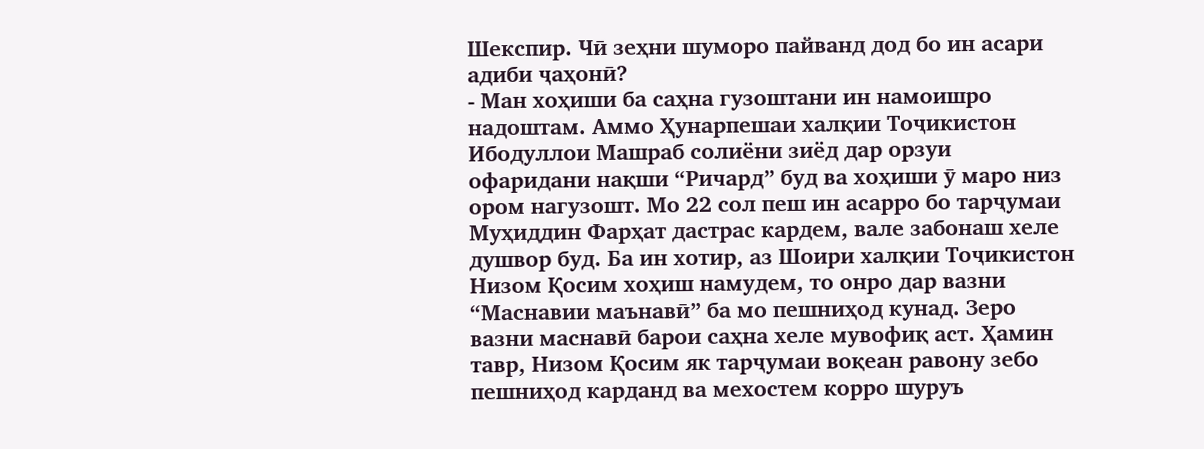Шекспир. Чӣ зеҳни шуморо пайванд дод бо ин асари адиби ҷаҳонӣ?
- Ман хоҳиши ба саҳна гузоштани ин намоишро надоштам. Аммо Ҳунарпешаи халқии Тоҷикистон Ибодуллои Машраб солиёни зиёд дар орзуи офаридани нақши “Ричард” буд ва хоҳиши ӯ маро низ ором нагузошт. Мо 22 сол пеш ин асарро бо тарҷумаи Муҳиддин Фарҳат дастрас кардем, вале забонаш хеле душвор буд. Ба ин хотир, аз Шоири халқии Тоҷикистон Низом Қосим хоҳиш намудем, то онро дар вазни “Маснавии маънавӣ” ба мо пешниҳод кунад. Зеро вазни маснавӣ барои саҳна хеле мувофиқ аст. Ҳамин тавр, Низом Қосим як тарҷумаи воқеан равону зебо пешниҳод карданд ва мехостем корро шуруъ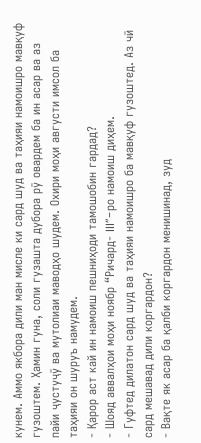кунем. Аммо якбора дили ман мисле ки сард шуд ва таҳияи намоишро мавқуф гузоштем. Ҳамин гуна, соли гузашта дубора рӯ овардем ба ин асар ва аз пайи ҷустуҷӯ ва мутолиаи маводҳо шудем. Охири моҳи августи имсол ба таҳияи он шуруъ намудем.
- Қарор аст кай ин намоиш пешниҳоди тамошобин гардад?
- Шояд аввалҳои моҳи ноябр “Ричард- III”-ро намоиш диҳем.
- Гуфтед дилатон сард шуд ва таҳияи намоишро ба мавқуф гузоштед. Аз чӣ сард мешавад дили коргардон?
- Вақте як асар ба қалби коргардон менишинад, зуд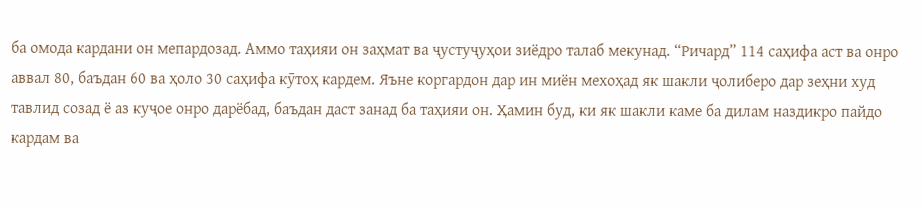ба омода кардани он мепардозад. Аммо таҳияи он заҳмат ва ҷустуҷуҳои зиёдро талаб мекунад. “Ричард” 114 саҳифа аст ва онро аввал 80, баъдан 60 ва ҳоло 30 саҳифа кӯтоҳ кардем. Яъне коргардон дар ин миён мехоҳад як шакли ҷолиберо дар зеҳни худ тавлид созад ё аз куҷое онро дарёбад, баъдан даст занад ба таҳияи он. Ҳамин буд, ки як шакли каме ба дилам наздикро пайдо кардам ва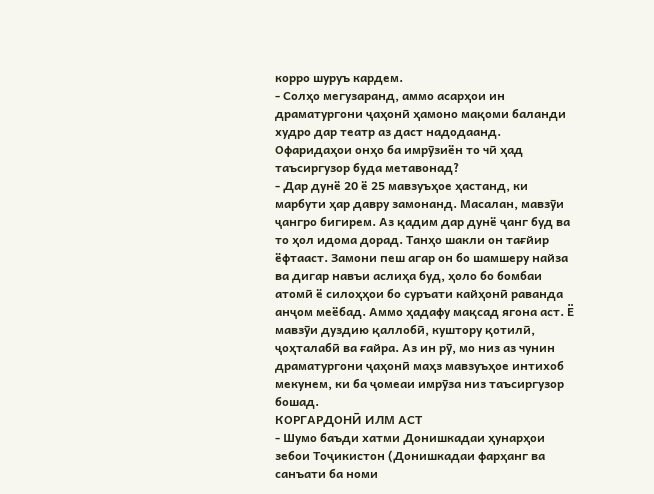корро шуруъ кардем.
- Солҳо мегузаранд, аммо асарҳои ин драматургони ҷаҳонӣ ҳамоно мақоми баланди худро дар театр аз даст надодаанд. Офаридаҳои онҳо ба имрӯзиён то чӣ ҳад таъсиргузор буда метавонад?
- Дар дунё 20 ё 25 мавзуъҳое ҳастанд, ки марбути ҳар давру замонанд. Масалан, мавзӯи ҷангро бигирем. Аз қадим дар дунё ҷанг буд ва то ҳол идома дорад. Танҳо шакли он тағйир ёфтааст. Замони пеш агар он бо шамшеру найза ва дигар навъи аслиҳа буд, ҳоло бо бомбаи атомӣ ё силоҳҳои бо суръати кайҳонӣ раванда анҷом меёбад. Аммо ҳадафу мақсад ягона аст. Ё мавзӯи дуздию қаллобӣ, куштору қотилӣ, ҷоҳталабӣ ва ғайра. Аз ин рӯ, мо низ аз чунин драматургони ҷаҳонӣ маҳз мавзуъҳое интихоб мекунем, ки ба ҷомеаи имрӯза низ таъсиргузор бошад.
КОРГАРДОНӢ ИЛМ АСТ
- Шумо баъди хатми Донишкадаи ҳунарҳои зебои Тоҷикистон (Донишкадаи фарҳанг ва санъати ба номи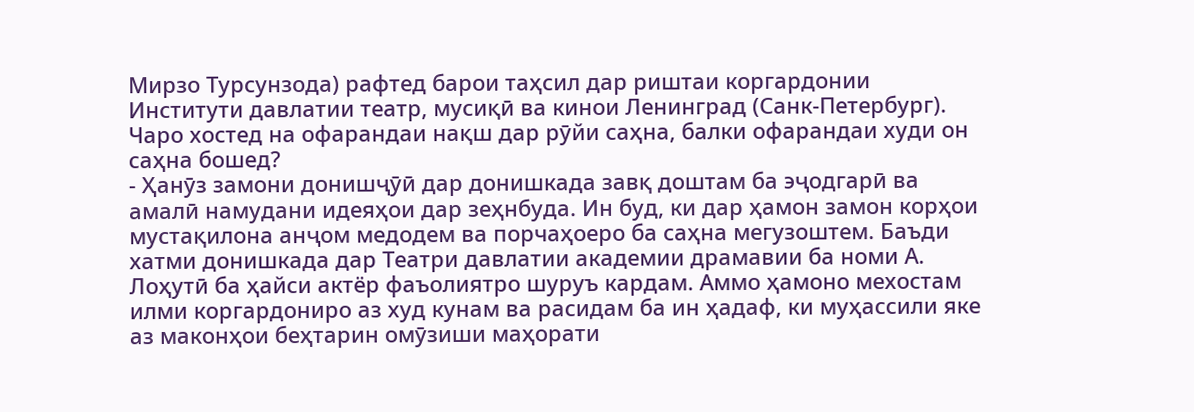Мирзо Турсунзода) рафтед барои таҳсил дар риштаи коргардонии Институти давлатии театр, мусиқӣ ва кинои Ленинград (Санк-Петербург). Чаро хостед на офарандаи нақш дар рӯйи саҳна, балки офарандаи худи он саҳна бошед?
- Ҳанӯз замони донишҷӯӣ дар донишкада завқ доштам ба эҷодгарӣ ва амалӣ намудани идеяҳои дар зеҳнбуда. Ин буд, ки дар ҳамон замон корҳои мустақилона анҷом медодем ва порчаҳоеро ба саҳна мегузоштем. Баъди хатми донишкада дар Театри давлатии академии драмавии ба номи А. Лоҳутӣ ба ҳайси актёр фаъолиятро шуруъ кардам. Аммо ҳамоно мехостам илми коргардониро аз худ кунам ва расидам ба ин ҳадаф, ки муҳассили яке аз маконҳои беҳтарин омӯзиши маҳорати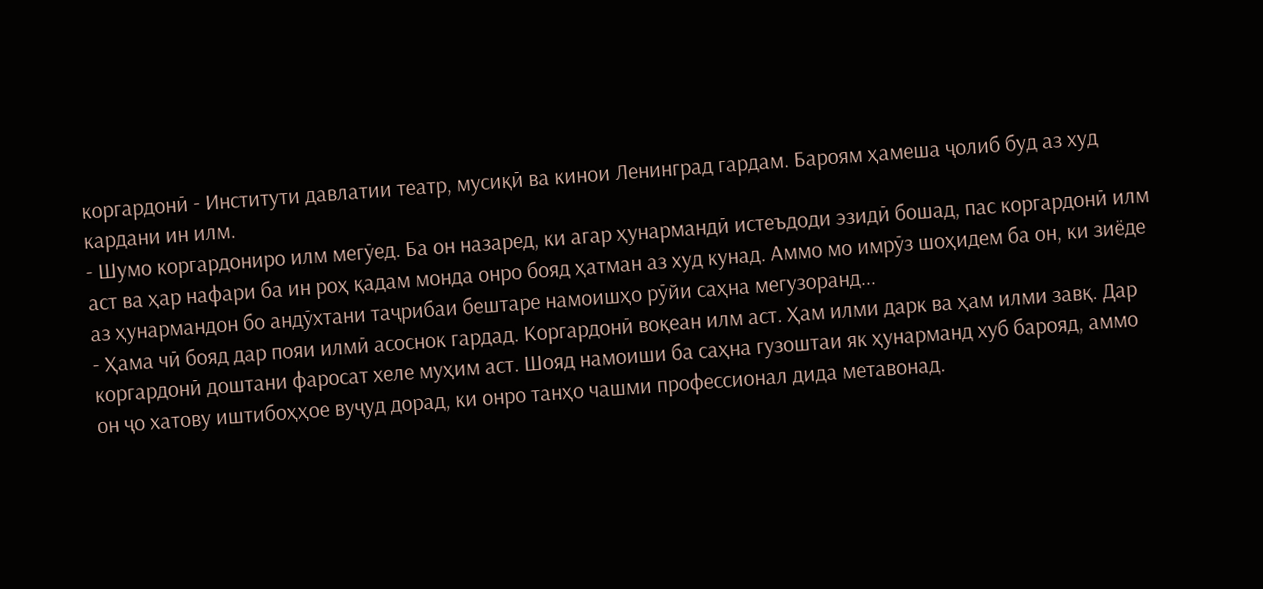коргардонӣ - Институти давлатии театр, мусиқӣ ва кинои Ленинград гардам. Бароям ҳамеша ҷолиб буд аз худ кардани ин илм.
- Шумо коргардониро илм мегӯед. Ба он назаред, ки агар ҳунармандӣ истеъдоди эзидӣ бошад, пас коргардонӣ илм аст ва ҳар нафари ба ин роҳ қадам монда онро бояд ҳатман аз худ кунад. Аммо мо имрӯз шоҳидем ба он, ки зиёде аз ҳунармандон бо андӯхтани таҷрибаи бештаре намоишҳо рӯйи саҳна мегузоранд...
- Ҳама чӣ бояд дар пояи илмӣ асоснок гардад. Коргардонӣ воқеан илм аст. Ҳам илми дарк ва ҳам илми завқ. Дар коргардонӣ доштани фаросат хеле муҳим аст. Шояд намоиши ба саҳна гузоштаи як ҳунарманд хуб барояд, аммо он ҷо хатову иштибоҳҳое вуҷуд дорад, ки онро танҳо чашми профессионал дида метавонад.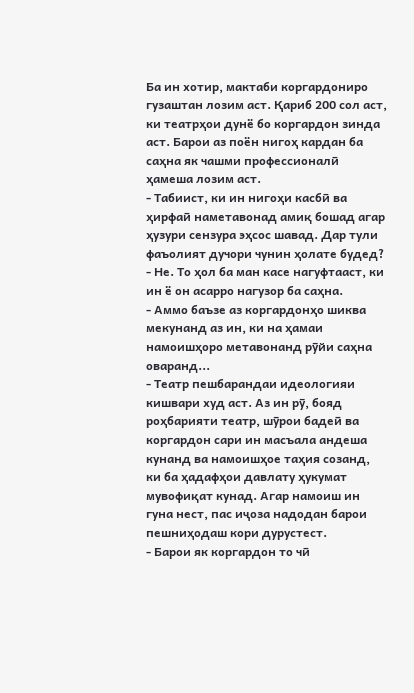Ба ин хотир, мактаби коргардониро гузаштан лозим аст. Қариб 200 сол аст, ки театрҳои дунё бо коргардон зинда аст. Барои аз поён нигоҳ кардан ба саҳна як чашми профессионалӣ ҳамеша лозим аст.
- Табиист, ки ин нигоҳи касбӣ ва ҳирфаӣ наметавонад амиқ бошад агар ҳузури сензура эҳсос шавад. Дар тули фаъолият дучори чунин ҳолате будед?
- Не. То ҳол ба ман касе нагуфтааст, ки ин ё он асарро нагузор ба саҳна.
- Аммо баъзе аз коргардонҳо шиква мекунанд аз ин, ки на ҳамаи намоишҳоро метавонанд рӯйи саҳна оваранд...
- Театр пешбарандаи идеологияи кишвари худ аст. Аз ин рӯ, бояд роҳбарияти театр, шӯрои бадеӣ ва коргардон сари ин масъала андеша кунанд ва намоишҳое таҳия созанд, ки ба ҳадафҳои давлату ҳукумат мувофиқат кунад. Агар намоиш ин гуна нест, пас иҷоза надодан барои пешниҳодаш кори дурустест.
- Барои як коргардон то чӣ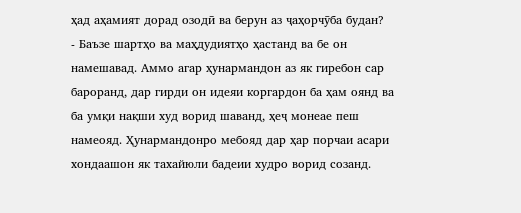ҳад аҳамият дорад озодӣ ва берун аз ҷаҳорчӯба будан?
- Баъзе шартҳо ва маҳдудиятҳо ҳастанд ва бе он намешавад. Аммо агар ҳунармандон аз як гиребон сар бароранд, дар гирди он идеяи коргардон ба ҳам оянд ва ба умқи нақши худ ворид шаванд, ҳеҷ монеае пеш намеояд. Ҳунармандонро мебояд дар ҳар порчаи асари хондаашон як тахайюли бадеии худро ворид созанд.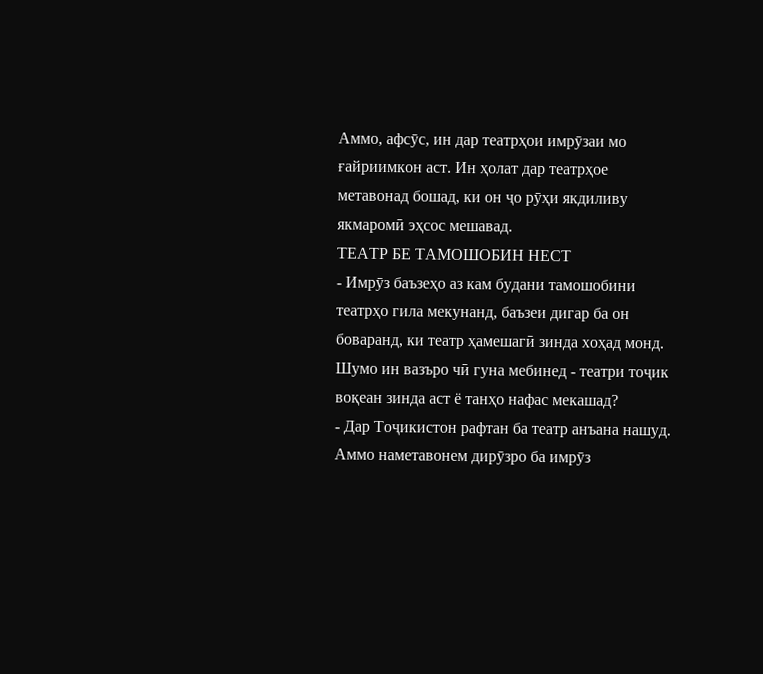Аммо, афсӯс, ин дар театрҳои имрӯзаи мо ғайриимкон аст. Ин ҳолат дар театрҳое метавонад бошад, ки он ҷо рӯҳи якдиливу якмаромӣ эҳсос мешавад.
ТЕАТР БЕ ТАМОШОБИН НЕСТ
- Имрӯз баъзеҳо аз кам будани тамошобини театрҳо гила мекунанд, баъзеи дигар ба он боваранд, ки театр ҳамешагӣ зинда хоҳад монд. Шумо ин вазъро чӣ гуна мебинед - театри тоҷик воқеан зинда аст ё танҳо нафас мекашад?
- Дар Тоҷикистон рафтан ба театр анъана нашуд. Аммо наметавонем дирӯзро ба имрӯз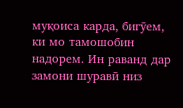муқоиса карда, бигӯем, ки мо тамошобин надорем. Ин раванд дар замони шуравӣ низ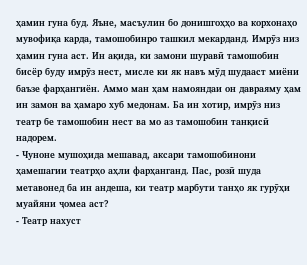ҳамин гуна буд. Яъне, масъулин бо донишгоҳҳо ва корхонаҳо мувофиқа карда, тамошобинро ташкил мекарданд. Имрӯз низ ҳамин гуна аст. Ин ақида, ки замони шуравӣ тамошобин бисёр буду имрӯз нест, мисле ки як навъ мӯд шудааст миёни баъзе фарҳангиён. Аммо ман ҳам намояндаи он давраяму ҳам ин замон ва ҳамаро хуб медонам. Ба ин хотир, имрӯз низ театр бе тамошобин нест ва мо аз тамошобин танқисӣ надорем.
- Чуноне мушоҳида мешавад, аксари тамошобинони ҳамешагии театрҳо аҳли фарҳанганд. Пас, розӣ шуда метавонед ба ин андеша, ки театр марбути танҳо як гурӯҳи муайяни ҷомеа аст?
- Театр нахуст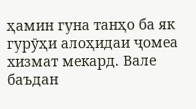ҳамин гуна танҳо ба як гурӯҳи алоҳидаи ҷомеа хизмат мекард. Вале баъдан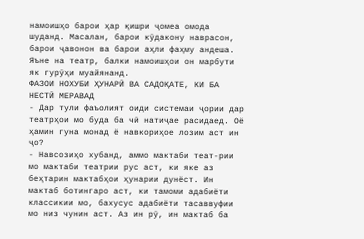намоишҳо барои ҳар қишри ҷомеа омода шуданд. Масалан, барои кӯдакону наврасон, барои ҷавонон ва барои аҳли фаҳму андеша. Яъне на театр, балки намоишҳои он марбути як гурӯҳи муайянанд.
ФАЗОИ НОХУБИ ҲУНАРӢ ВА САДОҚАТЕ, КИ БА НЕСТӢ МЕРАВАД
- Дар тули фаъолият оиди системаи ҷории дар театрҳои мо буда ба чӣ натиҷае расидаед. Оё ҳамин гуна монад ё навкориҳое лозим аст ин ҷо?
- Навсозиҳо хубанд, аммо мактаби теат-рии мо мактаби театрии рус аст, ки яке аз беҳтарин мактабҳои ҳунарии дунёст. Ин мактаб ботингаро аст, ки тамоми адабиёти классикии мо, бахусус адабиёти тасаввуфии мо низ чунин аст. Аз ин рӯ, ин мактаб ба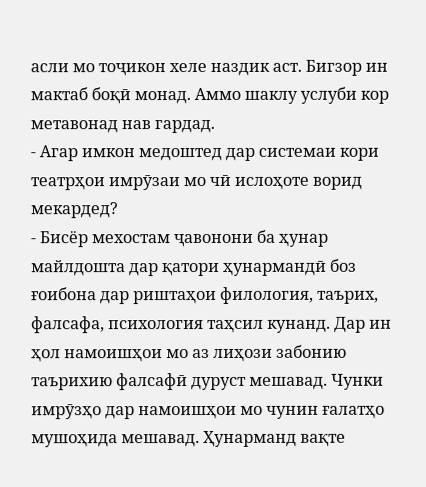асли мо тоҷикон хеле наздик аст. Бигзор ин мактаб боқӣ монад. Аммо шаклу услуби кор метавонад нав гардад.
- Агар имкон медоштед дар системаи кори театрҳои имрӯзаи мо чӣ ислоҳоте ворид мекардед?
- Бисёр мехостам ҷавонони ба ҳунар майлдошта дар қатори ҳунармандӣ боз ғоибона дар риштаҳои филология, таърих, фалсафа, психология таҳсил кунанд. Дар ин ҳол намоишҳои мо аз лиҳози забонию таърихию фалсафӣ дуруст мешавад. Чунки имрӯзҳо дар намоишҳои мо чунин ғалатҳо мушоҳида мешавад. Ҳунарманд вақте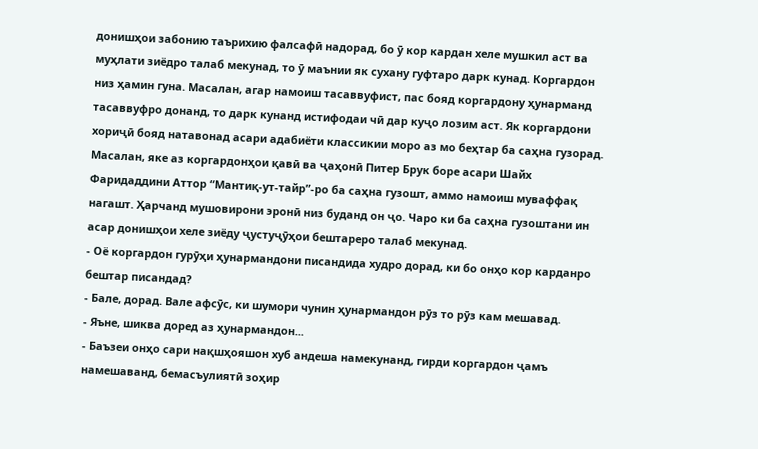донишҳои забонию таърихию фалсафӣ надорад, бо ӯ кор кардан хеле мушкил аст ва муҳлати зиёдро талаб мекунад, то ӯ маънии як сухану гуфтаро дарк кунад. Коргардон низ ҳамин гуна. Масалан, агар намоиш тасаввуфист, пас бояд коргардону ҳунарманд тасаввуфро донанд, то дарк кунанд истифодаи чӣ дар куҷо лозим аст. Як коргардони хориҷӣ бояд натавонад асари адабиёти классикии моро аз мо беҳтар ба саҳна гузорад. Масалан, яке аз коргардонҳои қавӣ ва ҷаҳонӣ Питер Брук боре асари Шайх Фаридаддини Аттор “Мантиқ-ут-тайр”-ро ба саҳна гузошт, аммо намоиш муваффақ нагашт. Ҳарчанд мушовирони эронӣ низ буданд он ҷо. Чаро ки ба саҳна гузоштани ин асар донишҳои хеле зиёду ҷустуҷӯҳои бештареро талаб мекунад.
- Оё коргардон гурӯҳи ҳунармандони писандида худро дорад, ки бо онҳо кор карданро бештар писандад?
- Бале, дорад. Вале афсӯс, ки шумори чунин ҳунармандон рӯз то рӯз кам мешавад.
- Яъне, шиква доред аз ҳунармандон...
- Баъзеи онҳо сари нақшҳояшон хуб андеша намекунанд, гирди коргардон ҷамъ намешаванд, бемасъулиятӣ зоҳир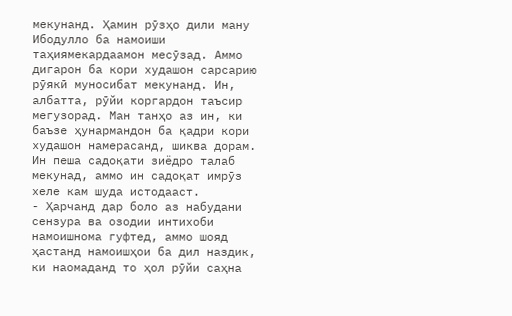мекунанд. Ҳамин рӯзҳо дили ману Ибодулло ба намоиши таҳиямекардаамон месӯзад. Аммо дигарон ба кори худашон сарсарию рӯякӣ муносибат мекунанд. Ин, албатта, рӯйи коргардон таъсир мегузорад. Ман танҳо аз ин, ки баъзе ҳунармандон ба қадри кори худашон намерасанд, шиква дорам. Ин пеша садоқати зиёдро талаб мекунад, аммо ин садоқат имрӯз хеле кам шуда истодааст.
- Ҳарчанд дар боло аз набудани сензура ва озодии интихоби намоишнома гуфтед, аммо шояд ҳастанд намоишҳои ба дил наздик, ки наомаданд то ҳол рӯйи саҳна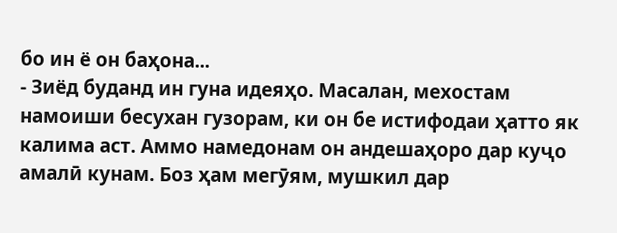бо ин ё он баҳона...
- Зиёд буданд ин гуна идеяҳо. Масалан, мехостам намоиши бесухан гузорам, ки он бе истифодаи ҳатто як калима аст. Аммо намедонам он андешаҳоро дар куҷо амалӣ кунам. Боз ҳам мегӯям, мушкил дар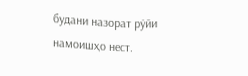будани назорат рӯйи намоишҳо нест.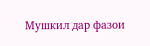Мушкил дар фазои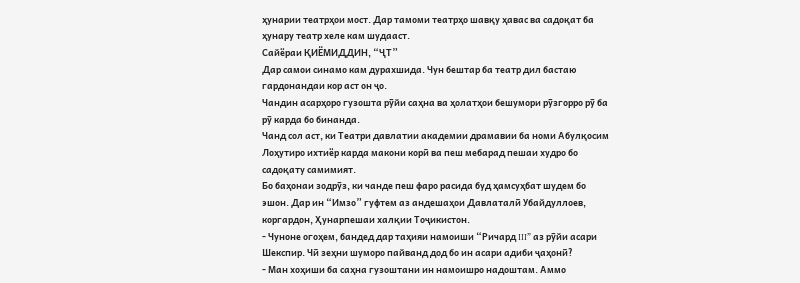ҳунарии театрҳои мост. Дар тамоми театрҳо шавқу ҳавас ва садоқат ба ҳунару театр хеле кам шудааст.
Сайёраи ҚИЁМИДДИН, “ҶТ”
Дар самои синамо кам дурахшида. Чун бештар ба театр дил бастаю гардонандаи кор аст он ҷо.
Чандин асарҳоро гузошта рӯйи саҳна ва ҳолатҳои бешумори рӯзгорро рӯ ба рӯ карда бо бинанда.
Чанд сол аст, ки Театри давлатии академии драмавии ба номи Абулқосим Лоҳутиро ихтиёр карда макони корӣ ва пеш мебарад пешаи худро бо садоқату самимият.
Бо баҳонаи зодрӯз, ки чанде пеш фаро расида буд ҳамсуҳбат шудем бо эшон. Дар ин “Имзо” гуфтем аз андешаҳои Давлаталӣ Убайдуллоев, коргардон, Ҳунарпешаи халқии Тоҷикистон.
- Чуноне огоҳем, бандед дар таҳияи намоиши “Ричард III” аз рӯйи асари Шекспир. Чӣ зеҳни шуморо пайванд дод бо ин асари адиби ҷаҳонӣ?
- Ман хоҳиши ба саҳна гузоштани ин намоишро надоштам. Аммо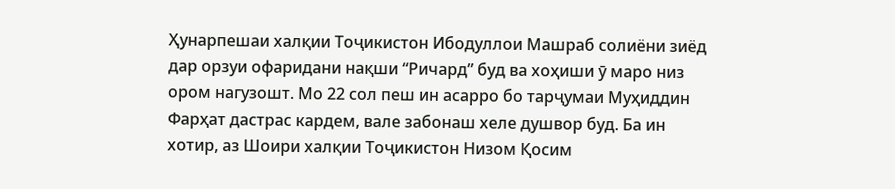Ҳунарпешаи халқии Тоҷикистон Ибодуллои Машраб солиёни зиёд дар орзуи офаридани нақши “Ричард” буд ва хоҳиши ӯ маро низ ором нагузошт. Мо 22 сол пеш ин асарро бо тарҷумаи Муҳиддин Фарҳат дастрас кардем, вале забонаш хеле душвор буд. Ба ин хотир, аз Шоири халқии Тоҷикистон Низом Қосим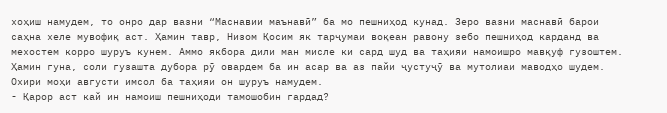хоҳиш намудем, то онро дар вазни “Маснавии маънавӣ” ба мо пешниҳод кунад. Зеро вазни маснавӣ барои саҳна хеле мувофиқ аст. Ҳамин тавр, Низом Қосим як тарҷумаи воқеан равону зебо пешниҳод карданд ва мехостем корро шуруъ кунем. Аммо якбора дили ман мисле ки сард шуд ва таҳияи намоишро мавқуф гузоштем. Ҳамин гуна, соли гузашта дубора рӯ овардем ба ин асар ва аз пайи ҷустуҷӯ ва мутолиаи маводҳо шудем. Охири моҳи августи имсол ба таҳияи он шуруъ намудем.
- Қарор аст кай ин намоиш пешниҳоди тамошобин гардад?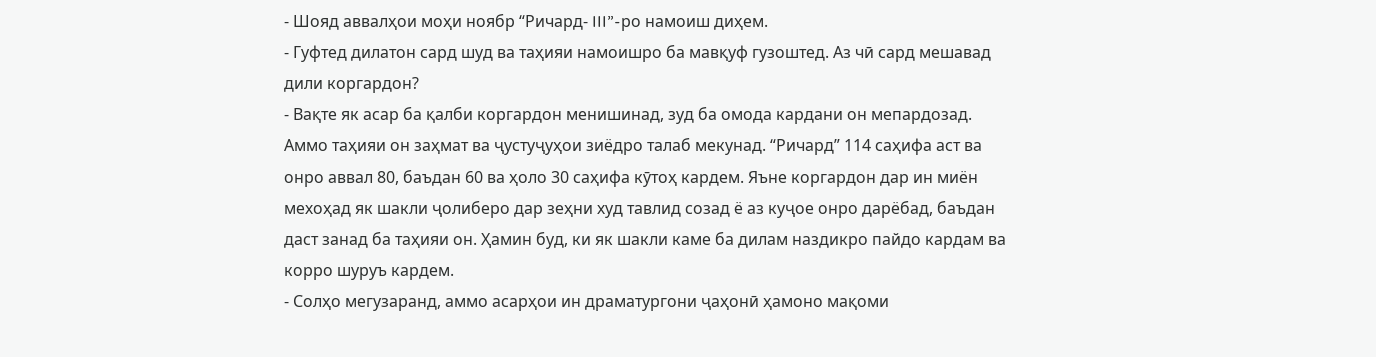- Шояд аввалҳои моҳи ноябр “Ричард- III”-ро намоиш диҳем.
- Гуфтед дилатон сард шуд ва таҳияи намоишро ба мавқуф гузоштед. Аз чӣ сард мешавад дили коргардон?
- Вақте як асар ба қалби коргардон менишинад, зуд ба омода кардани он мепардозад. Аммо таҳияи он заҳмат ва ҷустуҷуҳои зиёдро талаб мекунад. “Ричард” 114 саҳифа аст ва онро аввал 80, баъдан 60 ва ҳоло 30 саҳифа кӯтоҳ кардем. Яъне коргардон дар ин миён мехоҳад як шакли ҷолиберо дар зеҳни худ тавлид созад ё аз куҷое онро дарёбад, баъдан даст занад ба таҳияи он. Ҳамин буд, ки як шакли каме ба дилам наздикро пайдо кардам ва корро шуруъ кардем.
- Солҳо мегузаранд, аммо асарҳои ин драматургони ҷаҳонӣ ҳамоно мақоми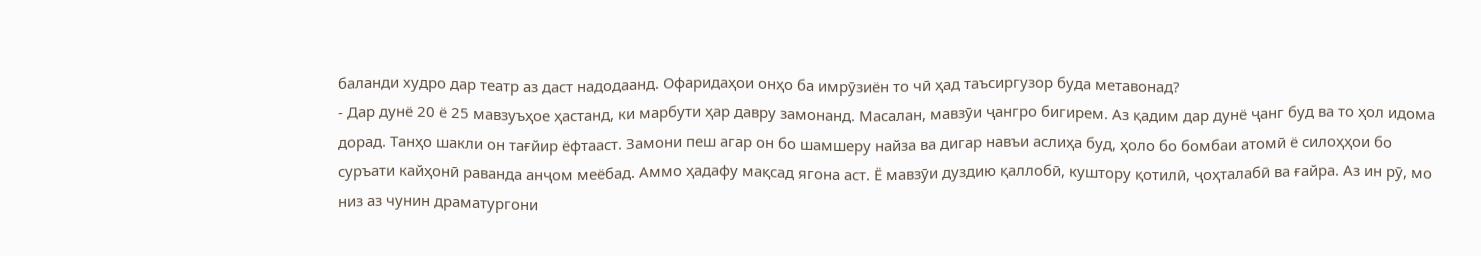баланди худро дар театр аз даст надодаанд. Офаридаҳои онҳо ба имрӯзиён то чӣ ҳад таъсиргузор буда метавонад?
- Дар дунё 20 ё 25 мавзуъҳое ҳастанд, ки марбути ҳар давру замонанд. Масалан, мавзӯи ҷангро бигирем. Аз қадим дар дунё ҷанг буд ва то ҳол идома дорад. Танҳо шакли он тағйир ёфтааст. Замони пеш агар он бо шамшеру найза ва дигар навъи аслиҳа буд, ҳоло бо бомбаи атомӣ ё силоҳҳои бо суръати кайҳонӣ раванда анҷом меёбад. Аммо ҳадафу мақсад ягона аст. Ё мавзӯи дуздию қаллобӣ, куштору қотилӣ, ҷоҳталабӣ ва ғайра. Аз ин рӯ, мо низ аз чунин драматургони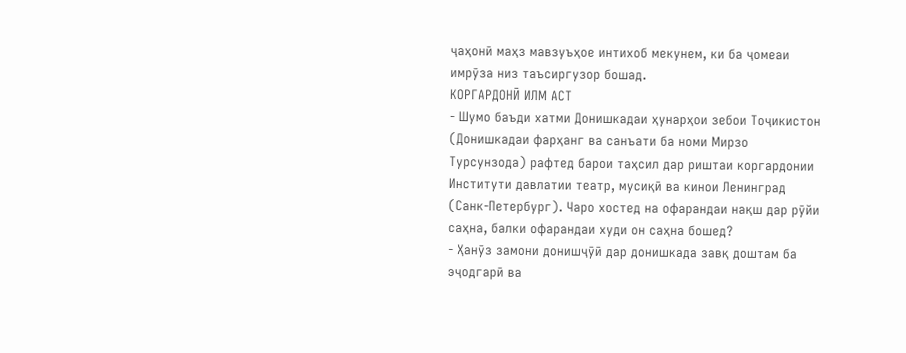ҷаҳонӣ маҳз мавзуъҳое интихоб мекунем, ки ба ҷомеаи имрӯза низ таъсиргузор бошад.
КОРГАРДОНӢ ИЛМ АСТ
- Шумо баъди хатми Донишкадаи ҳунарҳои зебои Тоҷикистон (Донишкадаи фарҳанг ва санъати ба номи Мирзо Турсунзода) рафтед барои таҳсил дар риштаи коргардонии Институти давлатии театр, мусиқӣ ва кинои Ленинград (Санк-Петербург). Чаро хостед на офарандаи нақш дар рӯйи саҳна, балки офарандаи худи он саҳна бошед?
- Ҳанӯз замони донишҷӯӣ дар донишкада завқ доштам ба эҷодгарӣ ва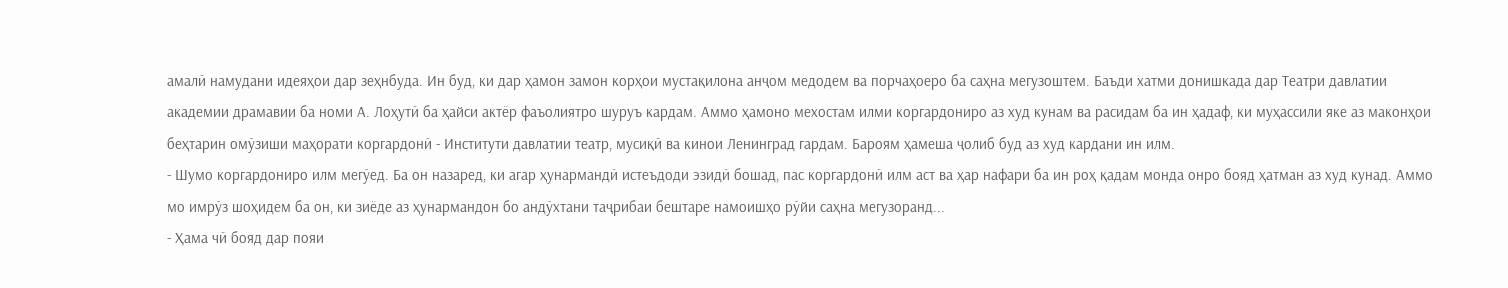амалӣ намудани идеяҳои дар зеҳнбуда. Ин буд, ки дар ҳамон замон корҳои мустақилона анҷом медодем ва порчаҳоеро ба саҳна мегузоштем. Баъди хатми донишкада дар Театри давлатии академии драмавии ба номи А. Лоҳутӣ ба ҳайси актёр фаъолиятро шуруъ кардам. Аммо ҳамоно мехостам илми коргардониро аз худ кунам ва расидам ба ин ҳадаф, ки муҳассили яке аз маконҳои беҳтарин омӯзиши маҳорати коргардонӣ - Институти давлатии театр, мусиқӣ ва кинои Ленинград гардам. Бароям ҳамеша ҷолиб буд аз худ кардани ин илм.
- Шумо коргардониро илм мегӯед. Ба он назаред, ки агар ҳунармандӣ истеъдоди эзидӣ бошад, пас коргардонӣ илм аст ва ҳар нафари ба ин роҳ қадам монда онро бояд ҳатман аз худ кунад. Аммо мо имрӯз шоҳидем ба он, ки зиёде аз ҳунармандон бо андӯхтани таҷрибаи бештаре намоишҳо рӯйи саҳна мегузоранд...
- Ҳама чӣ бояд дар пояи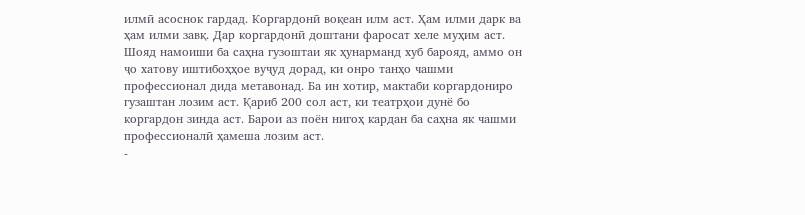илмӣ асоснок гардад. Коргардонӣ воқеан илм аст. Ҳам илми дарк ва ҳам илми завқ. Дар коргардонӣ доштани фаросат хеле муҳим аст. Шояд намоиши ба саҳна гузоштаи як ҳунарманд хуб барояд, аммо он ҷо хатову иштибоҳҳое вуҷуд дорад, ки онро танҳо чашми профессионал дида метавонад. Ба ин хотир, мактаби коргардониро гузаштан лозим аст. Қариб 200 сол аст, ки театрҳои дунё бо коргардон зинда аст. Барои аз поён нигоҳ кардан ба саҳна як чашми профессионалӣ ҳамеша лозим аст.
-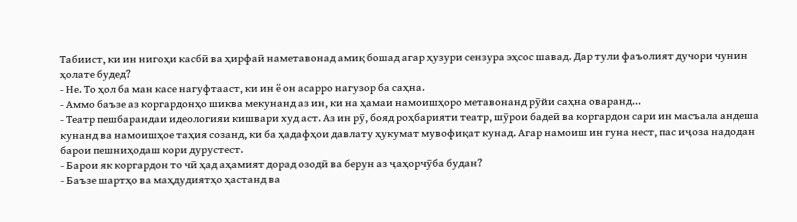Табиист, ки ин нигоҳи касбӣ ва ҳирфаӣ наметавонад амиқ бошад агар ҳузури сензура эҳсос шавад. Дар тули фаъолият дучори чунин ҳолате будед?
- Не. То ҳол ба ман касе нагуфтааст, ки ин ё он асарро нагузор ба саҳна.
- Аммо баъзе аз коргардонҳо шиква мекунанд аз ин, ки на ҳамаи намоишҳоро метавонанд рӯйи саҳна оваранд...
- Театр пешбарандаи идеологияи кишвари худ аст. Аз ин рӯ, бояд роҳбарияти театр, шӯрои бадеӣ ва коргардон сари ин масъала андеша кунанд ва намоишҳое таҳия созанд, ки ба ҳадафҳои давлату ҳукумат мувофиқат кунад. Агар намоиш ин гуна нест, пас иҷоза надодан барои пешниҳодаш кори дурустест.
- Барои як коргардон то чӣ ҳад аҳамият дорад озодӣ ва берун аз ҷаҳорчӯба будан?
- Баъзе шартҳо ва маҳдудиятҳо ҳастанд ва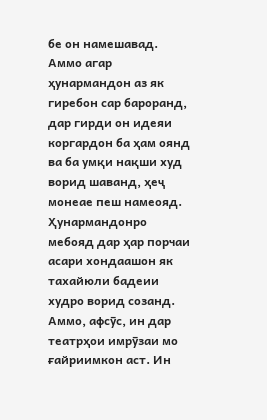бе он намешавад. Аммо агар ҳунармандон аз як гиребон сар бароранд, дар гирди он идеяи коргардон ба ҳам оянд ва ба умқи нақши худ ворид шаванд, ҳеҷ монеае пеш намеояд. Ҳунармандонро мебояд дар ҳар порчаи асари хондаашон як тахайюли бадеии худро ворид созанд. Аммо, афсӯс, ин дар театрҳои имрӯзаи мо ғайриимкон аст. Ин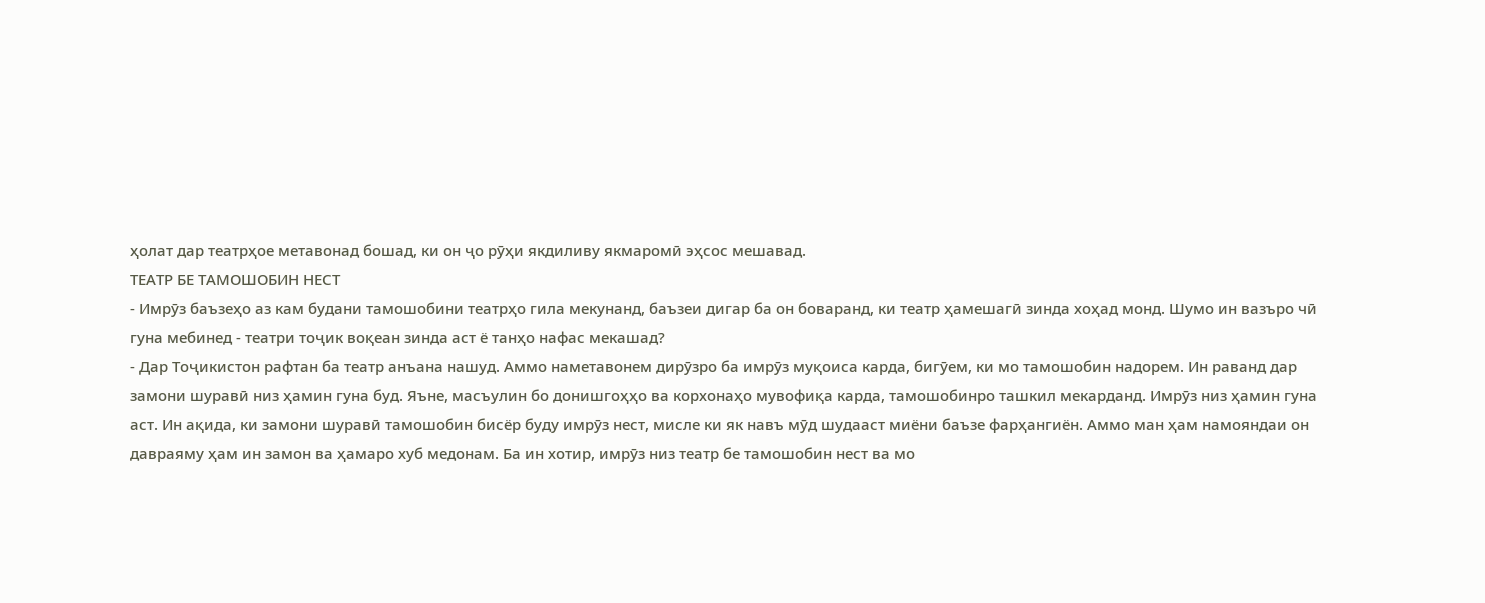ҳолат дар театрҳое метавонад бошад, ки он ҷо рӯҳи якдиливу якмаромӣ эҳсос мешавад.
ТЕАТР БЕ ТАМОШОБИН НЕСТ
- Имрӯз баъзеҳо аз кам будани тамошобини театрҳо гила мекунанд, баъзеи дигар ба он боваранд, ки театр ҳамешагӣ зинда хоҳад монд. Шумо ин вазъро чӣ гуна мебинед - театри тоҷик воқеан зинда аст ё танҳо нафас мекашад?
- Дар Тоҷикистон рафтан ба театр анъана нашуд. Аммо наметавонем дирӯзро ба имрӯз муқоиса карда, бигӯем, ки мо тамошобин надорем. Ин раванд дар замони шуравӣ низ ҳамин гуна буд. Яъне, масъулин бо донишгоҳҳо ва корхонаҳо мувофиқа карда, тамошобинро ташкил мекарданд. Имрӯз низ ҳамин гуна аст. Ин ақида, ки замони шуравӣ тамошобин бисёр буду имрӯз нест, мисле ки як навъ мӯд шудааст миёни баъзе фарҳангиён. Аммо ман ҳам намояндаи он давраяму ҳам ин замон ва ҳамаро хуб медонам. Ба ин хотир, имрӯз низ театр бе тамошобин нест ва мо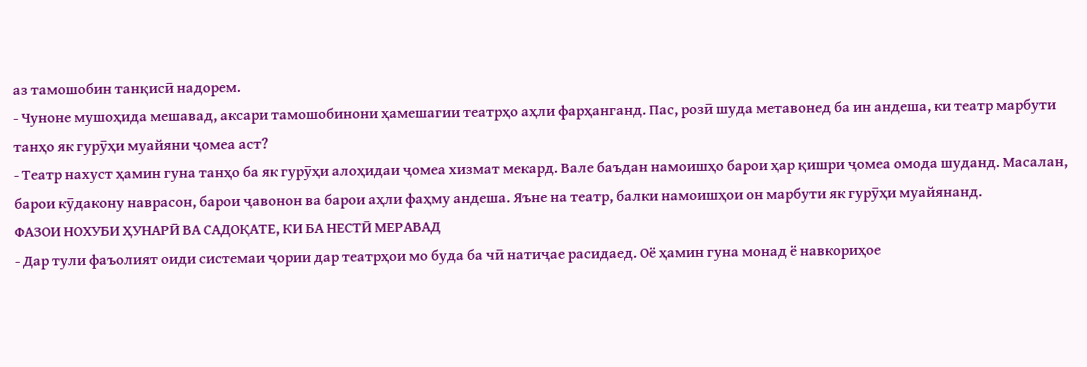аз тамошобин танқисӣ надорем.
- Чуноне мушоҳида мешавад, аксари тамошобинони ҳамешагии театрҳо аҳли фарҳанганд. Пас, розӣ шуда метавонед ба ин андеша, ки театр марбути танҳо як гурӯҳи муайяни ҷомеа аст?
- Театр нахуст ҳамин гуна танҳо ба як гурӯҳи алоҳидаи ҷомеа хизмат мекард. Вале баъдан намоишҳо барои ҳар қишри ҷомеа омода шуданд. Масалан, барои кӯдакону наврасон, барои ҷавонон ва барои аҳли фаҳму андеша. Яъне на театр, балки намоишҳои он марбути як гурӯҳи муайянанд.
ФАЗОИ НОХУБИ ҲУНАРӢ ВА САДОҚАТЕ, КИ БА НЕСТӢ МЕРАВАД
- Дар тули фаъолият оиди системаи ҷории дар театрҳои мо буда ба чӣ натиҷае расидаед. Оё ҳамин гуна монад ё навкориҳое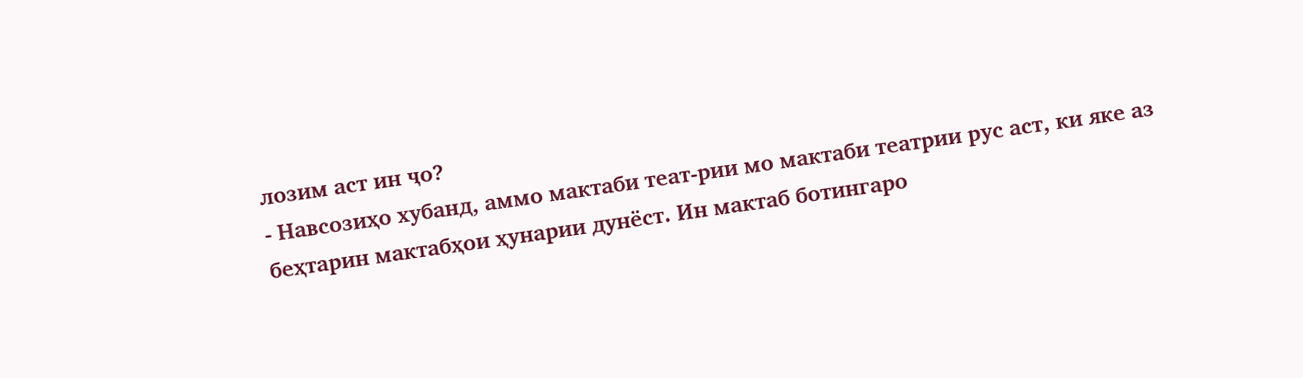лозим аст ин ҷо?
- Навсозиҳо хубанд, аммо мактаби теат-рии мо мактаби театрии рус аст, ки яке аз беҳтарин мактабҳои ҳунарии дунёст. Ин мактаб ботингаро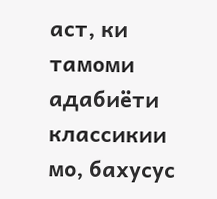аст, ки тамоми адабиёти классикии мо, бахусус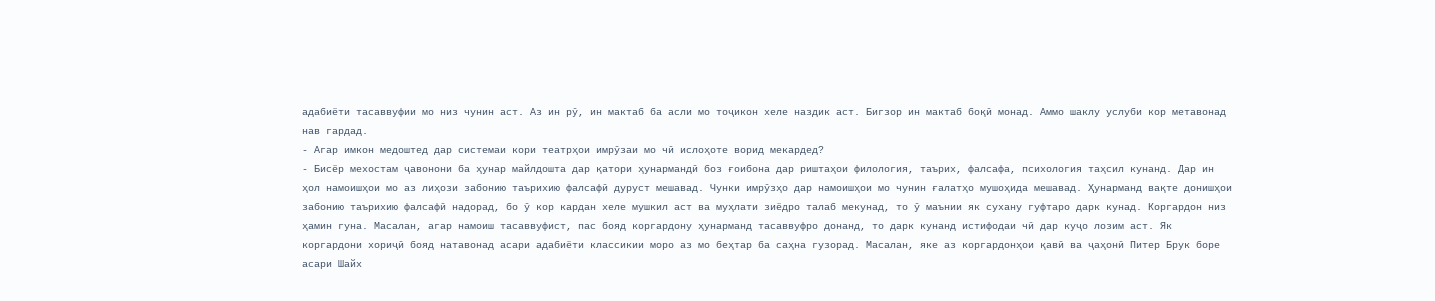адабиёти тасаввуфии мо низ чунин аст. Аз ин рӯ, ин мактаб ба асли мо тоҷикон хеле наздик аст. Бигзор ин мактаб боқӣ монад. Аммо шаклу услуби кор метавонад нав гардад.
- Агар имкон медоштед дар системаи кори театрҳои имрӯзаи мо чӣ ислоҳоте ворид мекардед?
- Бисёр мехостам ҷавонони ба ҳунар майлдошта дар қатори ҳунармандӣ боз ғоибона дар риштаҳои филология, таърих, фалсафа, психология таҳсил кунанд. Дар ин ҳол намоишҳои мо аз лиҳози забонию таърихию фалсафӣ дуруст мешавад. Чунки имрӯзҳо дар намоишҳои мо чунин ғалатҳо мушоҳида мешавад. Ҳунарманд вақте донишҳои забонию таърихию фалсафӣ надорад, бо ӯ кор кардан хеле мушкил аст ва муҳлати зиёдро талаб мекунад, то ӯ маънии як сухану гуфтаро дарк кунад. Коргардон низ ҳамин гуна. Масалан, агар намоиш тасаввуфист, пас бояд коргардону ҳунарманд тасаввуфро донанд, то дарк кунанд истифодаи чӣ дар куҷо лозим аст. Як коргардони хориҷӣ бояд натавонад асари адабиёти классикии моро аз мо беҳтар ба саҳна гузорад. Масалан, яке аз коргардонҳои қавӣ ва ҷаҳонӣ Питер Брук боре асари Шайх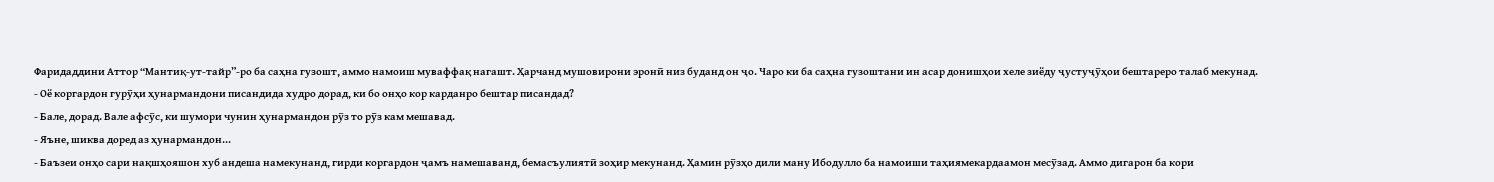Фаридаддини Аттор “Мантиқ-ут-тайр”-ро ба саҳна гузошт, аммо намоиш муваффақ нагашт. Ҳарчанд мушовирони эронӣ низ буданд он ҷо. Чаро ки ба саҳна гузоштани ин асар донишҳои хеле зиёду ҷустуҷӯҳои бештареро талаб мекунад.
- Оё коргардон гурӯҳи ҳунармандони писандида худро дорад, ки бо онҳо кор карданро бештар писандад?
- Бале, дорад. Вале афсӯс, ки шумори чунин ҳунармандон рӯз то рӯз кам мешавад.
- Яъне, шиква доред аз ҳунармандон...
- Баъзеи онҳо сари нақшҳояшон хуб андеша намекунанд, гирди коргардон ҷамъ намешаванд, бемасъулиятӣ зоҳир мекунанд. Ҳамин рӯзҳо дили ману Ибодулло ба намоиши таҳиямекардаамон месӯзад. Аммо дигарон ба кори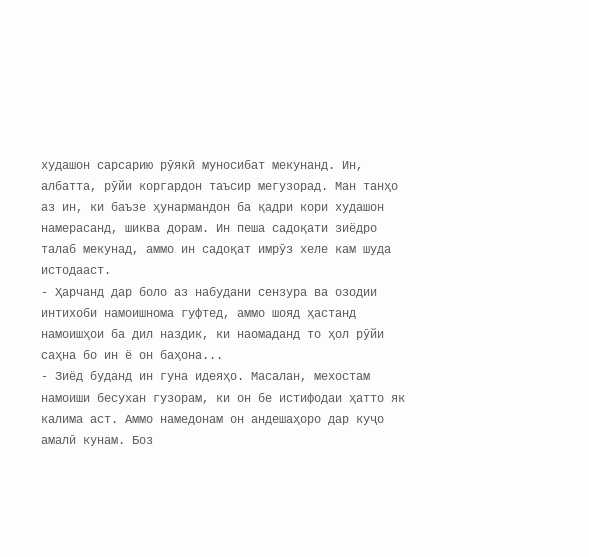худашон сарсарию рӯякӣ муносибат мекунанд. Ин, албатта, рӯйи коргардон таъсир мегузорад. Ман танҳо аз ин, ки баъзе ҳунармандон ба қадри кори худашон намерасанд, шиква дорам. Ин пеша садоқати зиёдро талаб мекунад, аммо ин садоқат имрӯз хеле кам шуда истодааст.
- Ҳарчанд дар боло аз набудани сензура ва озодии интихоби намоишнома гуфтед, аммо шояд ҳастанд намоишҳои ба дил наздик, ки наомаданд то ҳол рӯйи саҳна бо ин ё он баҳона...
- Зиёд буданд ин гуна идеяҳо. Масалан, мехостам намоиши бесухан гузорам, ки он бе истифодаи ҳатто як калима аст. Аммо намедонам он андешаҳоро дар куҷо амалӣ кунам. Боз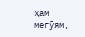ҳам мегӯям,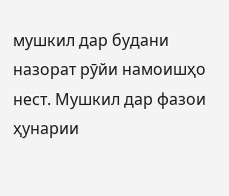мушкил дар будани назорат рӯйи намоишҳо нест. Мушкил дар фазои ҳунарии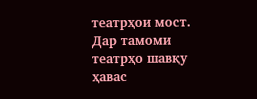театрҳои мост. Дар тамоми театрҳо шавқу ҳавас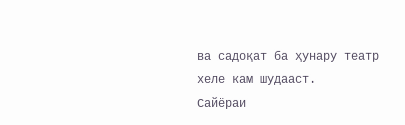ва садоқат ба ҳунару театр хеле кам шудааст.
Сайёраи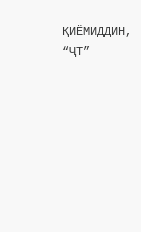ҚИЁМИДДИН, “ҶТ”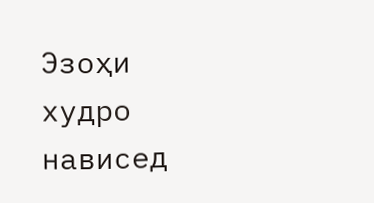Эзоҳи худро нависед